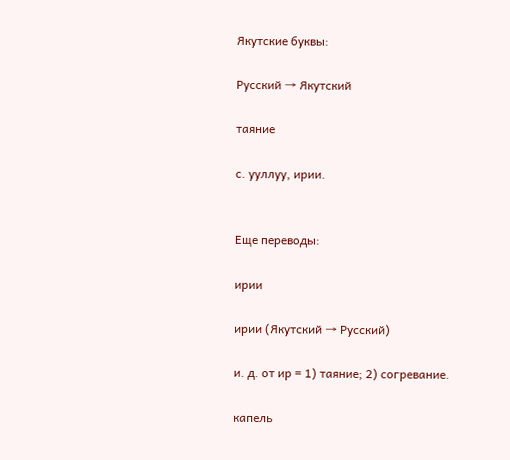Якутские буквы:

Русский → Якутский

таяние

с. ууллуу, ирии.


Еще переводы:

ирии

ирии (Якутский → Русский)

и. д. от ир = 1) таяние; 2) согревание.

капель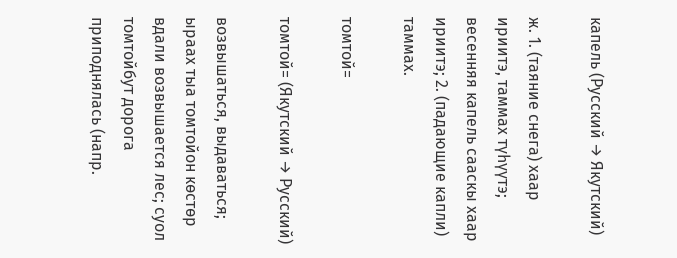капель (Русский → Якутский)

ж. 1. (таяние снега) хаар ириитэ, таммах түһүүтэ; весенняя капель сааскы хаар ириитэ; 2. (падающие капли) таммах.

томтой=

томтой= (Якутский → Русский)

возвышаться, выдаваться; ыраах тыа томтойон көстөр вдали возвышается лес; суол томтойбут дорога приподнялась (напр.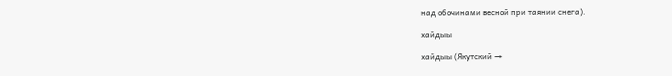над обочинами весной при таянии снега).

хайдыы

хайдыы (Якутский →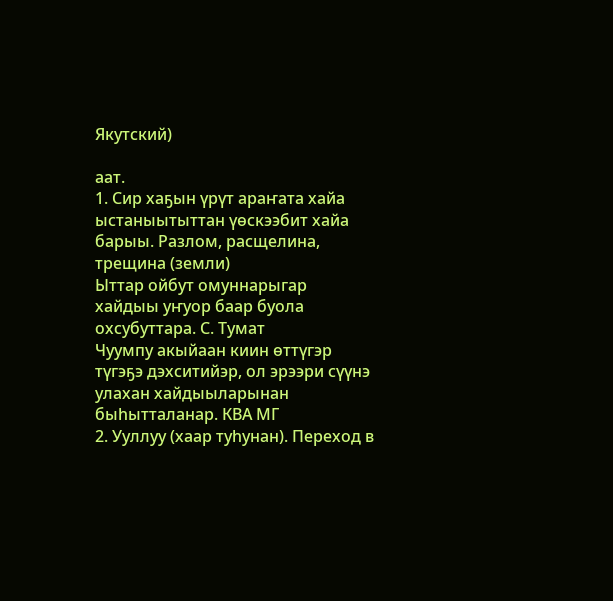Якутский)

аат.
1. Сир хаҕын үрүт араҥата хайа ыстаныытыттан үөскээбит хайа барыы. Разлом, расщелина, трещина (земли)
Ыттар ойбут омуннарыгар хайдыы уҥуор баар буола охсубуттара. С. Тумат
Чуумпу акыйаан киин өттүгэр түгэҕэ дэхситийэр, ол эрээри сүүнэ улахан хайдыыларынан быһытталанар. КВА МГ
2. Ууллуу (хаар туһунан). Переход в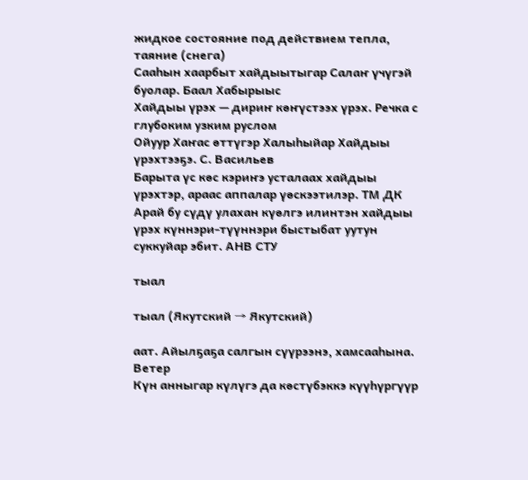жидкое состояние под действием тепла, таяние (снега)
Сааһын хаарбыт хайдыытыгар Салаҥ үчүгэй буолар. Баал Хабырыыс
Хайдыы үрэх — дириҥ көҥүстээх үрэх. Речка с глубоким узким руслом
Ойуур Хаҥас өттүгэр Халыһыйар Хайдыы үрэхтээҕэ. С. Васильев
Барыта үс көс кэриҥэ усталаах хайдыы үрэхтэр, араас аппалар үөскээтилэр. ТМ ДК
Арай бу сүдү улахан күөлгэ илинтэн хайдыы үрэх күннэри-түүннэри быстыбат уутун суккуйар эбит. АНВ СТУ

тыал

тыал (Якутский → Якутский)

аат. Айылҕаҕа салгын сүүрээнэ, хамсааһына. Ветер
Күн анныгар күлүгэ да көстүбэккэ күүһүргүүр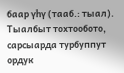баар үһү (тааб.: тыал). Тыалбыт тохтообото, сарсыарда турбуппут ордук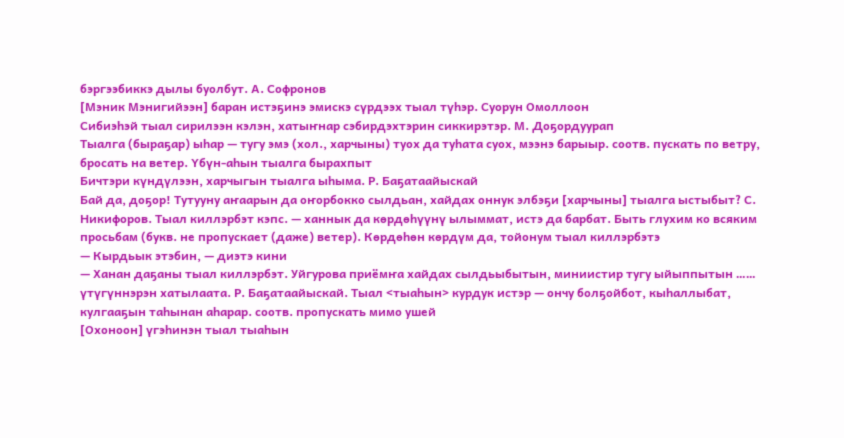бэргээбиккэ дылы буолбут. А. Софронов
[Мэник Мэнигийээн] баран истэҕинэ эмискэ сүрдээх тыал түһэр. Суорун Омоллоон
Сибиэһэй тыал сирилээн кэлэн, хатыҥнар сэбирдэхтэрин сиккирэтэр. М. Доҕордуурап
Тыалга (быраҕар) ыһар — тугу эмэ (хол., харчыны) туох да туһата суох, мээнэ барыыр. соотв. пускать по ветру, бросать на ветер. Үбүн-аһын тыалга бырахпыт
Бичтэри күндүлээн, харчыгын тыалга ыһыма. Р. Баҕатаайыскай
Бай да, доҕор! Тутууну аҥаарын да оҥорбокко сылдьан, хайдах оннук элбэҕи [харчыны] тыалга ыстыбыт? С. Никифоров. Тыал киллэрбэт кэпс. — ханнык да көрдөһүүнү ылыммат, истэ да барбат. Быть глухим ко всяким просьбам (букв. не пропускает (даже) ветер). Көрдөһөн көрдүм да, тойонум тыал киллэрбэтэ
— Кырдьык этэбин, — диэтэ кини
— Ханан даҕаны тыал киллэрбэт. Уйгурова приёмҥа хайдах сылдьыбытын, миниистир тугу ыйыппытын …… үтүгүннэрэн хатылаата. Р. Баҕатаайыскай. Тыал <тыаһын> курдук истэр — ончу болҕойбот, кыһаллыбат, кулгааҕын таһынан аһарар. соотв. пропускать мимо ушей
[Охоноон] үгэһинэн тыал тыаһын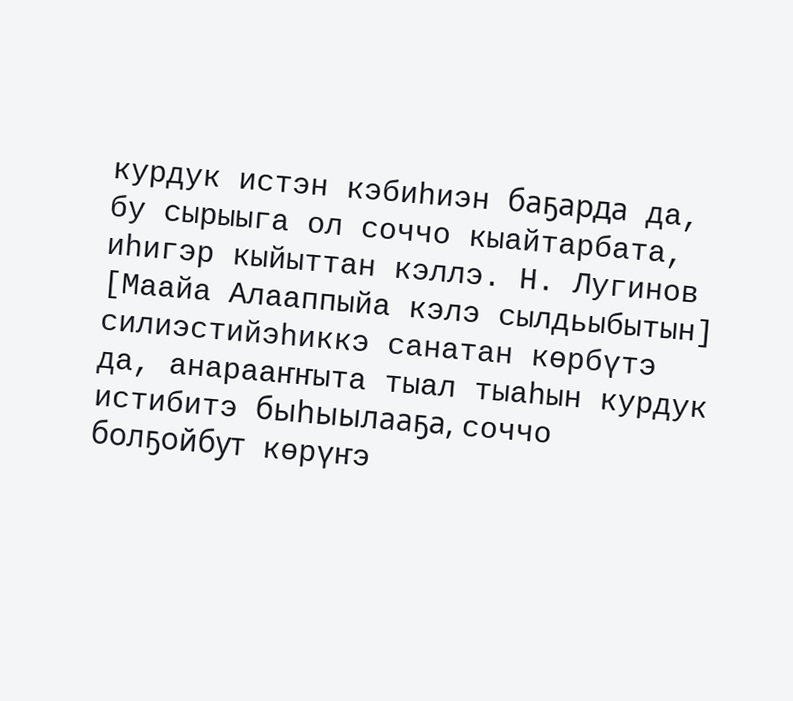курдук истэн кэбиһиэн баҕарда да, бу сырыыга ол соччо кыайтарбата, иһигэр кыйыттан кэллэ. Н. Лугинов
[Маайа Алааппыйа кэлэ сылдьыбытын] силиэстийэһиккэ санатан көрбүтэ да, анарааҥҥыта тыал тыаһын курдук истибитэ быһыылааҕа, соччо болҕойбут көрүҥэ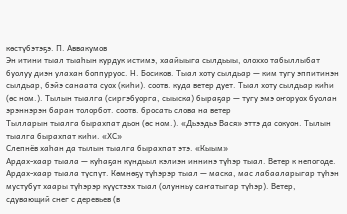көстүбэтэҕэ. П. Аввакумов
Эн итини тыал тыаһын курдук истимэ, хаайыыга сылдьыы, олоххо табыллыбат буолуу диэн улахан боппуруос. Н. Босиков. Тыал хоту сылдьар — ким тугу эппитинэн сылдьар, бэйэ санаата суох (киһи). соотв. куда ветер дует. Тыал хоту сылдьар киһи (өс ном.). Тылын тыалга (сиргэбуорга, сыыска) быраҕар — тугу эмэ оҥоруох буолан эрэннэрэн баран толорбот. соотв. бросать слова на ветер
Тылларын тыалга бырахпат дьон (өс ном.). «Дьээдьэ Вася» эттэ да сокуон. Тылын тыалга бырахпат киһи. «ХС»
Слепнёв хаһан да тылын тыалга бырахпат этэ. «Кыым»
Ардах-хаар тыала — куһаҕан күндьыл кэлиэн иннинэ түһэр тыал. Ветер к непогоде. Ардах-хаар тыала түспүт. Көмнөҕү түһэрэр тыал — маска, мас лабааларыгар түһэн мустубут хаары түһэрэр күүстээх тыал (олунньу саҥатыгар түһэр). Ветер, сдувающий снег с деревьев (в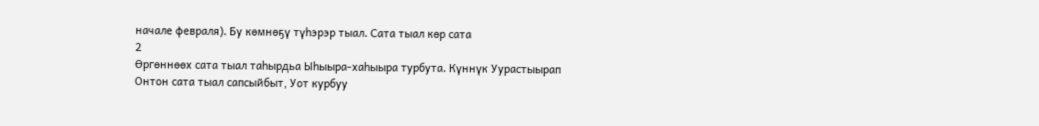начале февраля). Бу көмнөҕү түһэрэр тыал. Сата тыал көр сата
2
Өргөннөөх сата тыал таһырдьа Ыһыыра-хаһыыра турбута. Күннүк Уурастыырап
Онтон сата тыал сапсыйбыт, Уот курбуу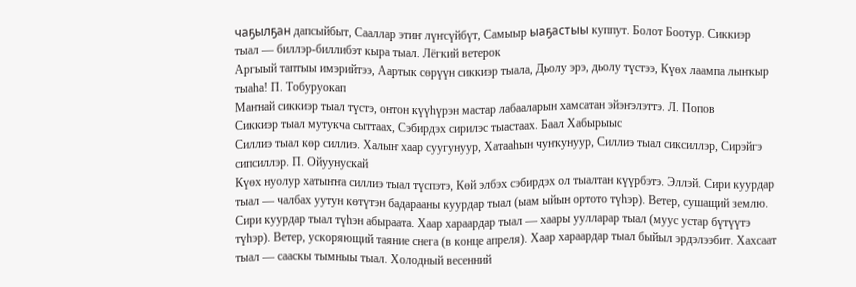чаҕылҕан дапсыйбыт, Сааллар этиҥ лүҥсүйбүт, Самыыр ыаҕастыы куппут. Болот Боотур. Сиккиэр тыал — биллэр-биллибэт кыра тыал. Лёгкий ветерок
Аргыый таптыы имэрийтээ, Аартык сөрүүн сиккиэр тыала, Дьолу эрэ, дьолу түстээ, Күөх лаампа лыҥкыр тыаһа! П. Тобуруокап
Маҥнай сиккиэр тыал түстэ, онтон күүһүрэн мастар лабааларын хамсатан эйэҥэлэттэ. Л. Попов
Сиккиэр тыал мутукча сыттаах, Сэбирдэх сирилэс тыастаах. Баал Хабырыыс
Силлиэ тыал көр силлиэ. Халыҥ хаар суугунуур, Хатааһын чуҥкунуур, Силлиэ тыал сиксиллэр, Сирэйгэ сипсиллэр. П. Ойуунускай
Күөх нуолур хатыҥҥа силлиэ тыал түспэтэ, Көй элбэх сэбирдэх ол тыалтан күүрбэтэ. Эллэй. Сири куурдар тыал — чалбах уутун көтүтэн бадарааны куурдар тыал (ыам ыйын ортото түһэр). Ветер, сушащий землю. Сири куурдар тыал түһэн абыраата. Хаар хараардар тыал — хаары уулларар тыал (муус устар бүтүүтэ түһэр). Ветер, ускоряющий таяние снега (в конце апреля). Хаар хараардар тыал быйыл эрдэлээбит. Хахсаат тыал — сааскы тымныы тыал. Холодный весенний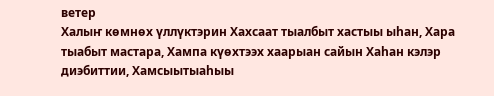ветер
Халыҥ көмнөх үллүктэрин Хахсаат тыалбыт хастыы ыһан, Хара тыабыт мастара, Хампа күөхтээх хаарыан сайын Хаһан кэлэр диэбиттии, Хамсыытыаһыы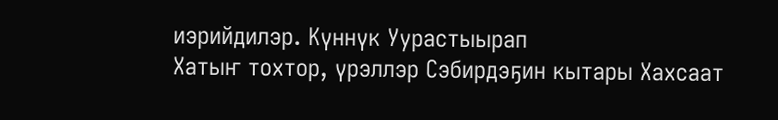иэрийдилэр. Күннүк Уурастыырап
Хатыҥ тохтор, үрэллэр Сэбирдэҕин кытары Хахсаат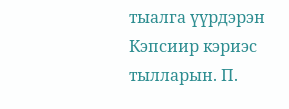тыалга үүрдэрэн Кэпсиир кэриэс тылларын. П.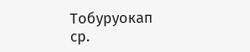Тобуруокап
ср.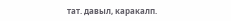тат. давыл, каракалп.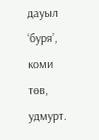дауыл ‘буря’, коми төв, удмурт.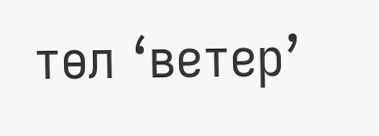төл ‘ветер’